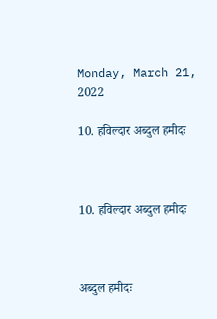Monday, March 21, 2022

10. हविल्दार अब्दुल हमीदः



10. हविल्दार अब्दुल हमीदः



अब्दुल हमीदः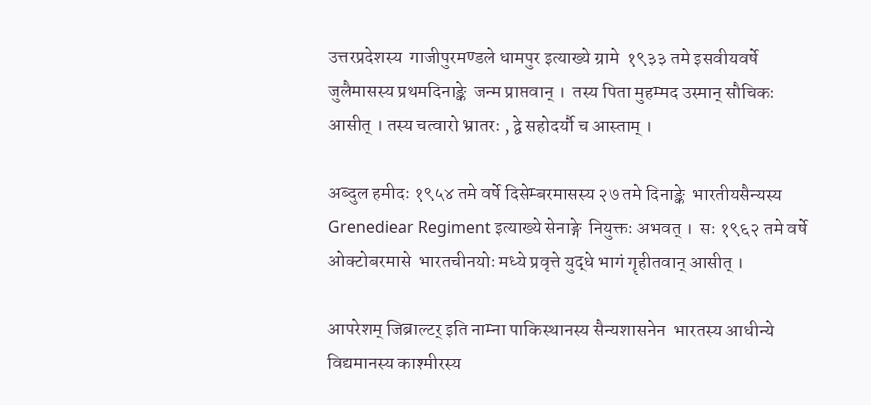उत्तरप्रदेशस्य  गाजीपुरमण्डले धामपुर इत्याख्ये ग्रामे  १९३३ तमे इसवीयवर्षे  जुलैमासस्य प्रथमदिनाङ्के  जन्म प्राप्तवान् ।  तस्य पिता मुहम्मद उस्मान् सौचिकः आसीत् । तस्य चत्वारो भ्रातरः , द्वे सहोदर्यौ च आस्ताम् ।

अब्दुल हमीदः १९५४ तमे वर्षे दिसेम्बरमासस्य २७ तमे दिनाङ्के  भारतीयसैन्यस्य Grenediear Regiment इत्याख्ये सेनाङ्गे  नियुक्तः अभवत् ।  सः १९६२ तमे वर्षे  ओक्टोबरमासे  भारतचीनयोः मध्ये प्रवृत्ते युद्धे भागं गॄहीतवान् आसीत् ।

आपरेशम् जिब्राल्टर् इति नाम्ना पाकिस्थानस्य सैन्यशासनेन  भारतस्य आधीन्ये  विद्यमानस्य काश्मीरस्य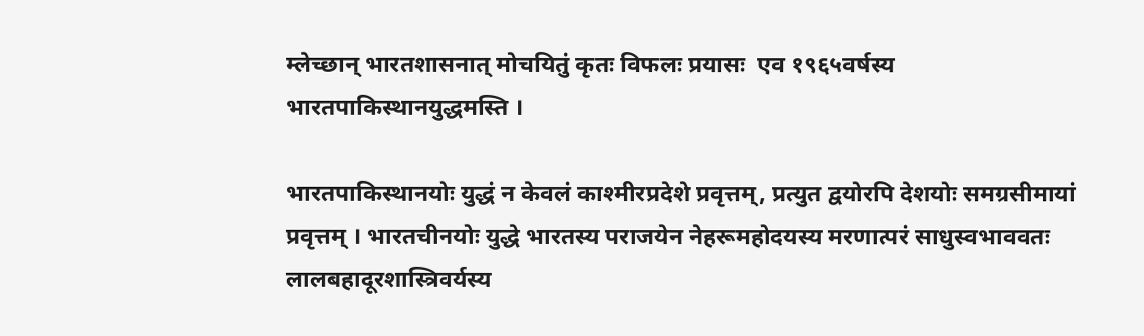म्लेच्छान् भारतशासनात् मोचयितुं कृतः विफलः प्रयासः  एव १९६५वर्षस्य  भारतपाकिस्थानयुद्धमस्ति ।

भारतपाकिस्थानयोः युद्धं न केवलं काश्मीरप्रदेशे प्रवृत्तम्, प्रत्युत द्वयोरपि देशयोः समग्रसीमायां प्रवृत्तम् । भारतचीनयोः युद्धे भारतस्य पराजयेन नेहरूमहोदयस्य मरणात्परं साधुस्वभाववतः लालबहादूरशास्त्रिवर्यस्य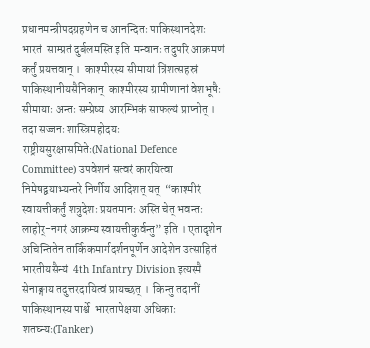प्रधानमन्त्रीपदग्रहणेन च आनन्दितः पाकिस्थानदेशः  भारतं  साम्प्रतं दुर्बलमस्ति इति  मन्वानः तदुपरि आक्रमणं कर्तुं प्रयत्तवान् ।  काश्मीरस्य सीमायां त्रिंशत्सहस्रं  पाकिस्थानीयसैनिकान्  काश्मीरस्य ग्रामीणानां वेशभूषैः सीमायाः अन्तः सम्प्रेष्य  आरम्भिकं साफल्यं प्राप्नोत् । तदा सज्जनः शास्त्रिमहोदयः राष्ट्रीयसुरक्षासमितेः(National Defence Committee) उपवेशनं सत्वरं कारयित्वा   निमेषद्वयाभ्यन्तरे निर्णीय आदिशत् यत्  “काश्मीरं स्वायत्तीकर्तुं शत्रुदेशः प्रयतमानः अस्ति चेत् भवन्तः लाहोर्-नगरं आक्रम्य स्वायत्तीकुर्वन्तु” इति । एतादृशेन अचिन्तितेन तार्किकमार्गदर्शनपूर्णेन आदेशेन उत्साहितं भारतीयसैन्यं  4th Infantry Division इत्यस्मै सेनाङ्गाय तदुत्तरदायित्वं प्रायच्छत् ।  किन्तु तदानीं पाकिस्थानस्य पार्श्वे  भारतापेक्षया अधिकाः शतघ्न्यः(Tanker)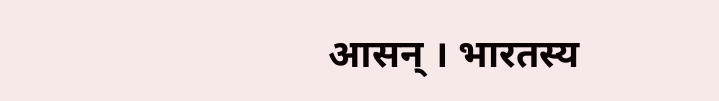आसन् । भारतस्य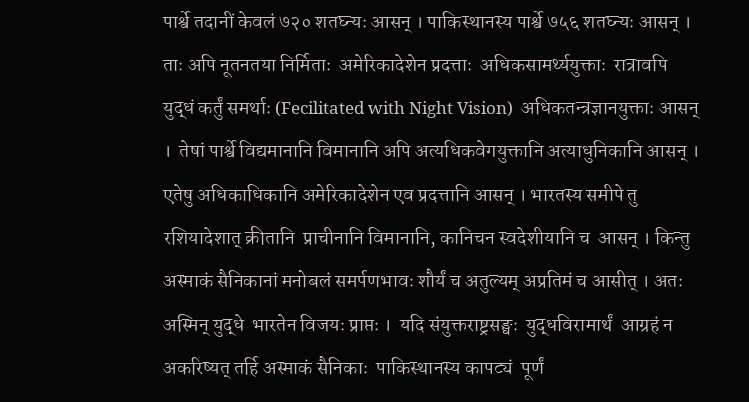पार्श्वे तदानीं केवलं ७२० शतघ्न्यः आसन् । पाकिस्थानस्य पार्श्वे ७५६ शतघ्न्यः आसन् ।  ताः अपि नूतनतया निर्मिताः  अमेरिकादेशेन प्रदत्ताः  अधिकसामर्थ्ययुक्ताः  रात्रावपि युद्धं कर्तुं समर्थाः (Fecilitated with Night Vision)  अधिकतन्त्रज्ञानयुक्ताः आसन् ।  तेषां पार्श्वे विद्यमानानि विमानानि अपि अत्यधिकवेगयुक्तानि अत्याधुनिकानि आसन् ।  एतेषु अधिकाधिकानि अमेरिकादेशेन एव प्रदत्तानि आसन् । भारतस्य समीपे तु रशियादेशात् क्रीतानि  प्राचीनानि विमानानि, कानिचन स्वदेशीयानि च  आसन् । किन्तु अस्माकं सैनिकानां मनोबलं समर्पणभावः शौर्यं च अतुल्यम् अप्रतिमं च आसीत् । अतः अस्मिन् युद्धे  भारतेन विजयः प्राप्तः ।  यदि संयुक्तराष्ट्रसङ्घः  युद्धविरामार्थं  आग्रहं न अकरिष्यत् तर्हि अस्माकं सैनिकाः  पाकिस्थानस्य कापट्यं  पूर्णं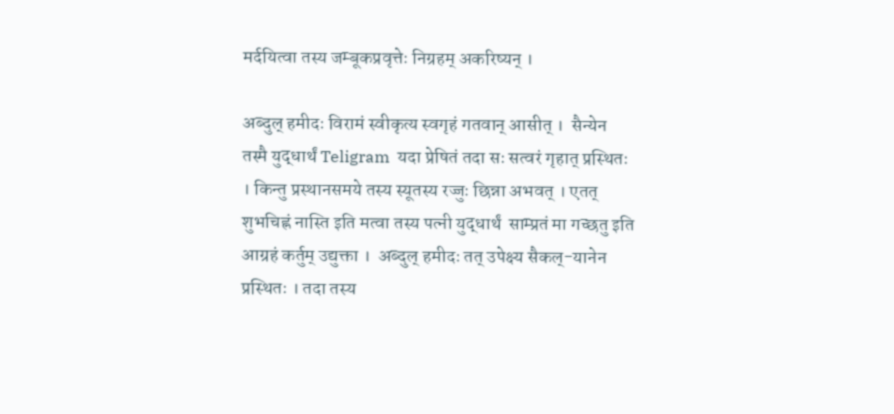मर्दयित्वा तस्य जम्बूकप्रवृत्तेः निग्रहम् अकरिष्यन् ।

अब्दुल् हमीदः विरामं स्वीकृत्य स्वगृहं गतवान् आसीत् ।  सैन्येन तस्मै युद्धार्थं Teligram  यदा प्रेषितं तदा सः सत्वरं गृहात् प्रस्थितः । किन्तु प्रस्थानसमये तस्य स्यूतस्य रज्जुः छिन्ना अभवत् । एतत् शुभचिह्नं नास्ति इति मत्वा तस्य पत्नी युद्धार्थं  साम्प्रतं मा गच्छतु इति आग्रहं कर्तुम् उद्युक्ता ।  अब्दुल् हमीदः तत् उपेक्ष्य सैकल्-यानेन प्रस्थितः । तदा तस्य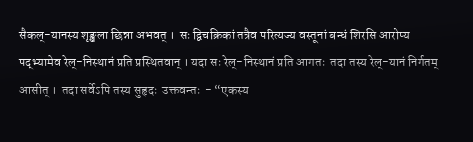सैकल्-यानस्य शृङ्खला छिन्ना अभवत् ।  सः द्विचक्रिकां तत्रैव परित्यज्य वस्तूनां बन्धं शिरसि आरोप्य  पद्भ्यामेव रेल्-निस्थानं प्रति प्रस्थितवान् । यदा सः रेल्-निस्थानं प्रति आगतः  तदा तस्य रेल्-यानं निर्गतम् आसीत् ।  तदा सर्वेऽपि तस्य सुहृदः  उक्तवन्तः  - “एकस्य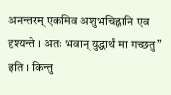अनन्तरम् एकमिव अशुभचिह्नानि एव दृश्यन्ते । अतः भवान् युद्धार्थं मा गच्छतु” इति । किन्तु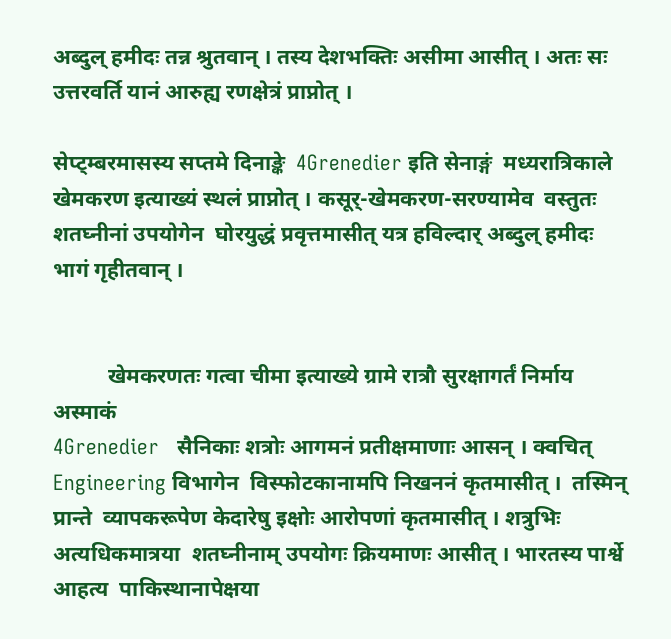अब्दुल् हमीदः तन्न श्रुतवान् । तस्य देशभक्तिः असीमा आसीत् । अतः सः उत्तरवर्ति यानं आरुह्य रणक्षेत्रं प्राप्नोत् ।

सेप्ट्म्बरमासस्य सप्तमे दिनाङ्के  4Grenedier इति सेनाङ्गं  मध्यरात्रिकाले खेमकरण इत्याख्यं स्थलं प्राप्नोत् । कसूर्-खेमकरण-सरण्यामेव  वस्तुतः  शतघ्नीनां उपयोगेन  घोरयुद्धं प्रवृत्तमासीत् यत्र हविल्दार् अब्दुल् हमीदः  भागं गृहीतवान् ।


          खेमकरणतः गत्वा चीमा इत्याख्ये ग्रामे रात्रौ सुरक्षागर्तं निर्माय अस्माकं
4Grenedier   सैनिकाः शत्रोः आगमनं प्रतीक्षमाणाः आसन् । क्वचित् Engineering विभागेन  विस्फोटकानामपि निखननं कृतमासीत् ।  तस्मिन् प्रान्ते  व्यापकरूपेण केदारेषु इक्षोः आरोपणां कृतमासीत् । शत्रुभिः अत्यधिकमात्रया  शतघ्नीनाम् उपयोगः क्रियमाणः आसीत् । भारतस्य पार्श्वे आहत्य  पाकिस्थानापेक्षया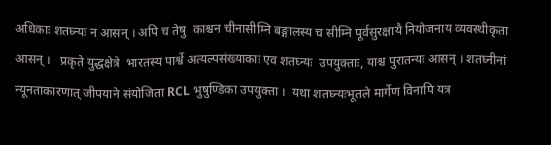अधिकाः शतघ्न्यः न आसन् । अपि च तेषु  काश्चन चीनासीम्नि बङ्गालस्य च सीम्नि पूर्वसुरक्षायै नियोजनाय व्यवस्थीकृता आसन् ।   प्रकृते युद्धक्षेत्रे  भारतस्य पार्श्वे अत्यल्पसंख्याकाः एव शतघ्न्यः  उपयुक्ताः, याश्च पुरातन्यः आसन् । शतघ्नीनां न्यूनताकारणात् जीपयाने संयोजिता RCL भुषुण्डिका उपयुक्ता ।  यथा शतघ्न्यःभूतले मार्गेण विनापि यत्र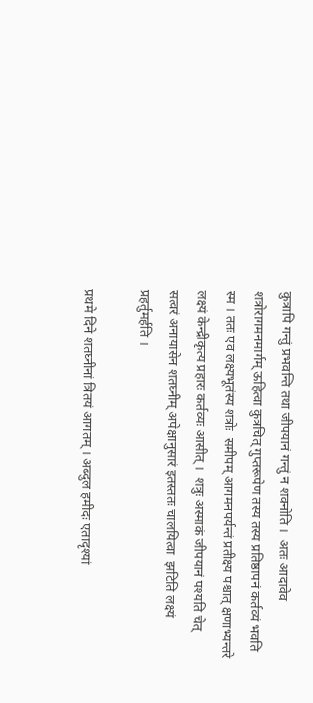कुत्रापि गन्तुं प्रभवन्ति तथा जीपयानं गन्तुं न शक्नोति ।  अतः आदावेव शत्रोरागमनमार्गम् ऊहित्वा कुत्रचित् गुप्तरूपेण तस्य तस्य प्रतिष्ठापनं कर्तव्यं भवति स्म । ततः एव लक्ष्यभूतंस्य शत्रोः  समीपम् आगमनपर्यन्तं प्रतीक्ष्य पश्चात् क्षणाभ्यन्तरे  लक्ष्यं केन्द्रीकृत्य प्रहारः कर्तव्यः आसीत् ।  शत्रुः अस्माकं जीपयानं पश्यति चेत्  सत्वरं अनायासेन शतघ्नीम् अपेक्षानुसारं इतस्ततः चालयित्वा  झटिति लक्ष्यं प्रहर्तुमर्हति ।

प्रथमे दिने शतघ्नीनां त्रितयं आगतम् । अब्दुल हमीदः एतादृश्यां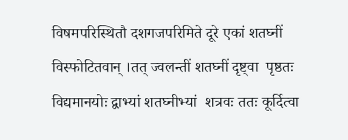विषमपरिस्थितौ दशगजपरिमिते दूरे एकां शतघ्नीं विस्फोटितवान् ।तत् ज्वलन्तीं शतघ्नीं दृष्ट्वा  पृष्ठतः विद्यमानयोः द्वाभ्यां शतघ्नीभ्यां  शत्रवः ततः कूर्दित्वा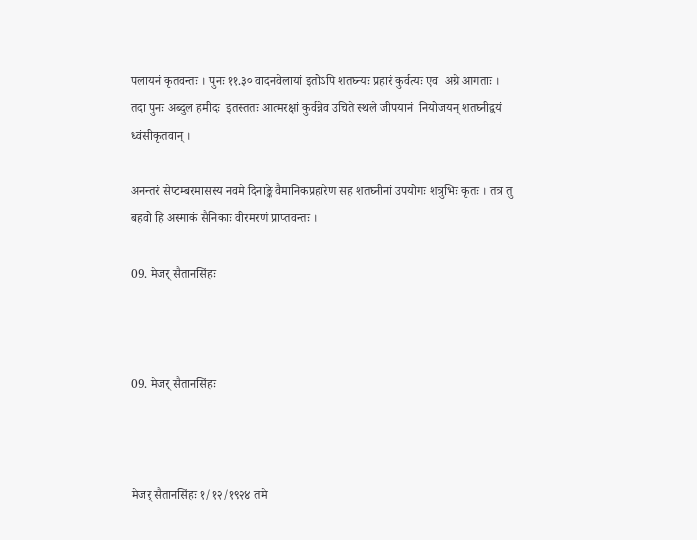पलायनं कृतवन्तः । पुनः ११.३० वादनवेलायां इतोऽपि शतघ्न्यः प्रहारं कुर्वत्यः एव  अग्रे आगताः । तदा पुनः अब्दुल हमीदः  इतस्ततः आत्मरक्षां कुर्वन्नेव उचिते स्थले जीपयानं  नियोजयन् शतघ्नीद्वयं ध्वंसीकृतवान् ।

अनन्तरं सेप्टम्बरमासस्य नवमे दिनाङ्के वैमानिकप्रहारेण सह शतघ्नीनां उपयोगः शत्रुभिः कृतः । तत्र तु बहवो हि अस्माकं सैनिकाः वीरमरणं प्राप्तवन्तः ।

09. मेजर् सैतानसिंहः



09. मेजर् सैतानसिंहः



मेजर् सैतानसिंहः १/१२/१९२४ तमे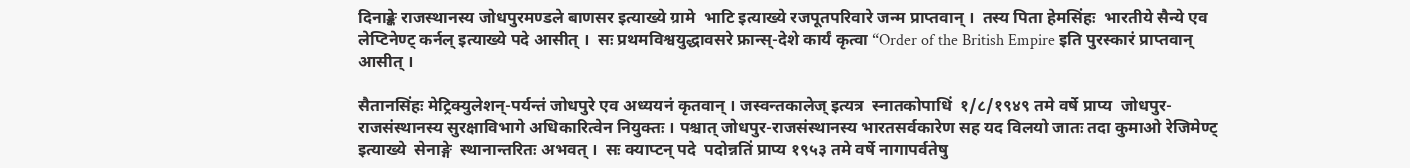दिनाङ्के राजस्थानस्य जोधपुरमण्डले बाणसर इत्याख्ये ग्रामे  भाटि इत्याख्ये रजपूतपरिवारे जन्म प्राप्तवान् ।  तस्य पिता हेमसिंहः  भारतीये सैन्ये एव लेप्टिनेण्ट् कर्नल् इत्याख्ये पदे आसीत् ।  सः प्रथमविश्वयुद्धावसरे फ्रान्स्-देशे कार्यं कृत्वा “Order of the British Empire इति पुरस्कारं प्राप्तवान् आसीत् ।

सैतानसिंहः मेट्रिक्युलेशन्-पर्यन्तं जोधपुरे एव अध्ययनं कृतवान् । जस्वन्तकालेज् इत्यत्र  स्नातकोपाधिं  १/८/१९४९ तमे वर्षे प्राप्य  जोधपुर-राजसंस्थानस्य सुरक्षाविभागे अधिकारित्वेन नियुक्तः । पश्चात् जोधपुर-राजसंस्थानस्य भारतसर्वकारेण सह यद विलयो जातः तदा कुमाओ रेजिमेण्ट् इत्याख्ये  सेनाङ्गे  स्थानान्तरितः अभवत् ।  सः क्याप्टन् पदे  पदोन्नतिं प्राप्य १९५३ तमे वर्षे नागापर्वतेषु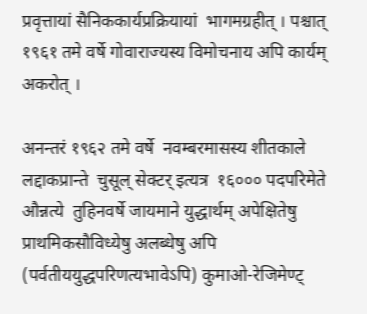प्रवृत्तायां सैनिककार्यप्रक्रियायां  भागमग्रहीत् । पश्चात् १९६१ तमे वर्षे गोवाराज्यस्य विमोचनाय अपि कार्यम् अकरोत् ।

अनन्तरं १९६२ तमे वर्षे  नवम्बरमासस्य शीतकाले  लद्दाकप्रान्ते  चुसूल् सेक्टर् इत्यत्र  १६००० पदपरिमेते औन्नत्ये  तुहिनवर्षे जायमाने युद्धार्थम् अपेक्षितेषु प्राथमिकसौविध्येषु अलब्धेषु अपि (पर्वतीययुद्धपरिणत्यभावेऽपि) कुमाओ-रेजिमेण्ट्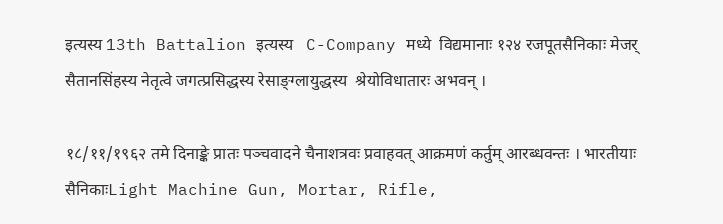इत्यस्य 13th Battalion इत्यस्य   C-Company मध्ये  विद्यमानाः १२४ रजपूतसैनिकाः मेजर् सैतानसिंहस्य नेतृत्वे जगत्प्रसिद्धस्य रेसाङ्ग्लायुद्धस्य  श्रेयोविधातारः अभवन् ।

१८/११/१९६२ तमे दिनाङ्के प्रातः पञ्चवादने चैनाशत्रवः प्रवाहवत् आक्रमणं कर्तुम् आरब्धवन्तः । भारतीयाः सैनिकाःLight Machine Gun, Mortar, Rifle,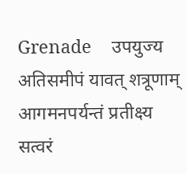Grenade    उपयुज्य अतिसमीपं यावत् शत्रूणाम् आगमनपर्यन्तं प्रतीक्ष्य  सत्वरं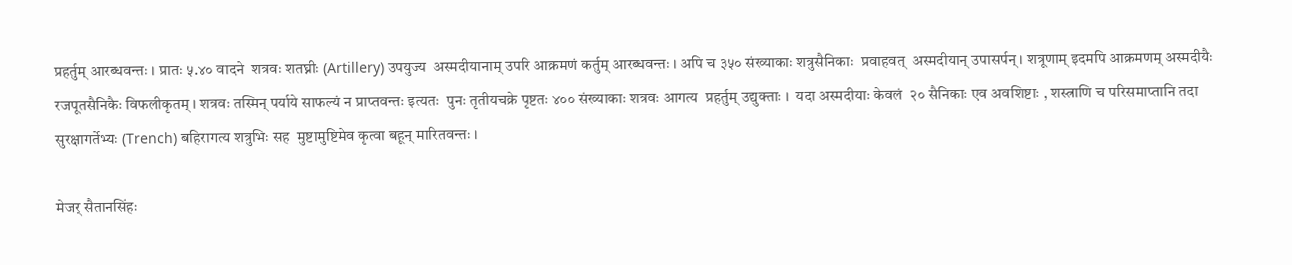प्रहर्तुम् आरब्धवन्तः । प्रातः ५.४० वादने  शत्रवः शतघ्नीः (Artillery) उपयुज्य  अस्मदीयानाम् उपरि आक्रमणं कर्तुम् आरब्धवन्तः । अपि च ३५० संख्याकाः शत्रुसैनिकाः  प्रवाहवत्  अस्मदीयान् उपासर्पन् । शत्रूणाम् इदमपि आक्रमणम् अस्मदीयैः रजपूतसैनिकैः विफलीकृतम् । शत्रवः तस्मिन् पर्याये साफल्यं न प्राप्तवन्तः इत्यतः  पुनः तृतीयचक्रे पृष्टतः ४०० संख्याकाः शत्रवः आगत्य  प्रहर्तुम् उद्युक्ताः ।  यदा अस्मदीयाः केवलं  २० सैनिकाः एव अवशिष्टाः , शस्त्राणि च परिसमाप्तानि तदा सुरक्षागर्तेभ्यः (Trench) बहिरागत्य शत्रुभिः सह  मुष्टामुष्टिमेव कृत्वा बहून् मारितवन्तः ।

मेजर् सैतानसिंहः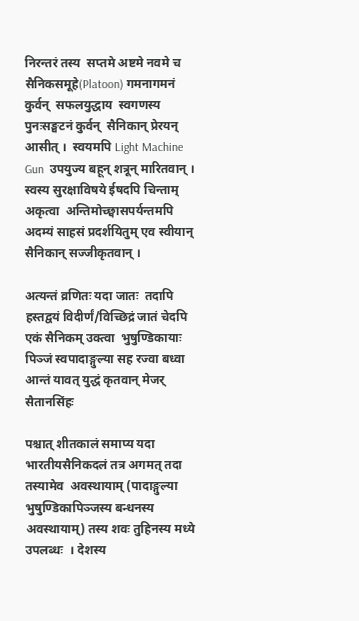निरन्तरं तस्य  सप्तमे अष्टमे नवमे च सैनिकसमूहे(Platoon) गमनागमनं कुर्वन्  सफलयुद्धाय  स्वगणस्य पुनःसङ्घटनं कुर्वन्  सैनिकान् प्रेरयन् आसीत् ।  स्वयमपि Light Machine Gun  उपयुज्य बहून् शत्रून् मारितवान् । स्वस्य सुरक्षाविषये ईषदपि चिन्ताम् अकृत्वा  अन्तिमोच्छ्वासपर्यन्तमपि अदम्यं साहसं प्रदर्शयितुम् एव स्वीयान् सैनिकान् सज्जीकृतवान् ।

अत्यन्तं व्रणितः यदा जातः  तदापि हस्तद्वयं विदीर्णं/विच्छिद्रं जातं चेदपि  एकं सैनिकम् उक्त्वा  भुषुण्डिकायाः पिञ्जं स्वपादाङ्गुल्या सह रज्वा बध्वा आन्तं यावत् युद्धं कृतवान् मेजर् सैतानसिंहः

पश्चात् शीतकालं समाप्य यदा भारतीयसैनिकदलं तत्र अगमत् तदा तस्यामेव  अवस्थायाम् (पादाङ्गुल्या भुषुण्डिकापिञ्जस्य बन्धनस्य अवस्थायाम्) तस्य शवः तुहिनस्य मध्ये उपलब्धः  । देशस्य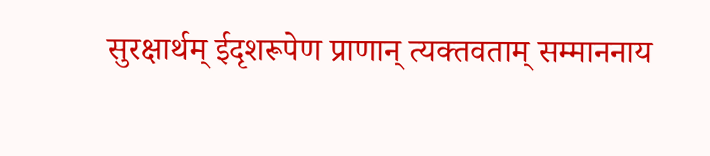सुरक्षार्थम् ईदृशरूपेण प्राणान् त्यक्तवताम् सम्माननाय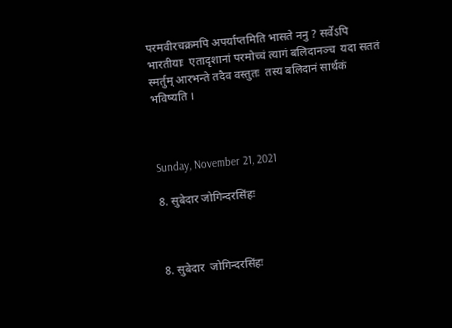परमवीरचक्रमपि अपर्याप्तमिति भासते ननु ? सर्वेऽपि भारतीयाः  एतादृशानां परमोच्चं त्यागं बलिदानञ्च  यदा सततं स्मर्तुम् आरभन्ते तदैव वस्तुतः  तस्य बलिदानं सार्थकं भविष्यति ।



Sunday, November 21, 2021

8. सुबेदार जोगिन्दरसिंहः



8. सुबेदार  जोगिन्दरसिंहः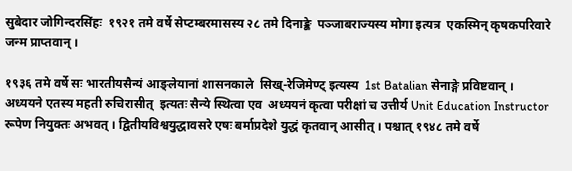सुबेदार जोगिन्दरसिंहः  १९२१ तमे वर्षे सेप्टम्बरमासस्य २८ तमे दिनाङ्के  पञ्जाबराज्यस्य मोगा इत्यत्र  एकस्मिन् कृषकपरिवारे जन्म प्राप्तवान् ।

१९३६ तमे वर्षे सः भारतीयसैन्यं आङ्लेयानां शासनकाले  सिख्-रेजिमेण्ट् इत्यस्य  1st Batalian सेनाङ्गे प्रविष्टवान् । अध्ययने एतस्य महती रुचिरासीत्  इत्यतः सैन्ये स्थित्वा एव  अध्ययनं कृत्वा परीक्षां च उत्तीर्य Unit Education Instructor रूपेण नियुक्तः अभवत् । द्वितीयविश्वयुद्धावसरे एषः बर्माप्रदेशे युद्धं कृतवान् आसीत् । पश्चात् १९४८ तमे वर्षे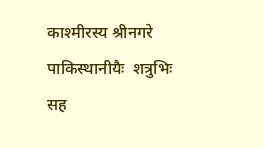काश्मीरस्य श्रीनगरे पाकिस्थानीयैः  शत्रुभिः सह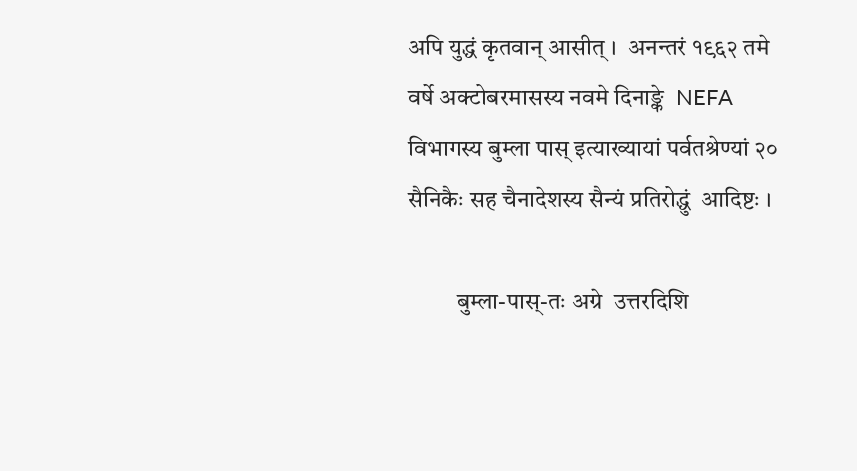अपि युद्धं कृतवान् आसीत् ।  अनन्तरं १९६२ तमे वर्षे अक्टोबरमासस्य नवमे दिनाङ्के  NEFA विभागस्य बुम्ला पास् इत्याख्यायां पर्वतश्रेण्यां २० सैनिकैः सह चैनादेशस्य सैन्यं प्रतिरोद्धुं  आदिष्टः ।

          बुम्ला-पास्-तः अग्रे  उत्तरदिशि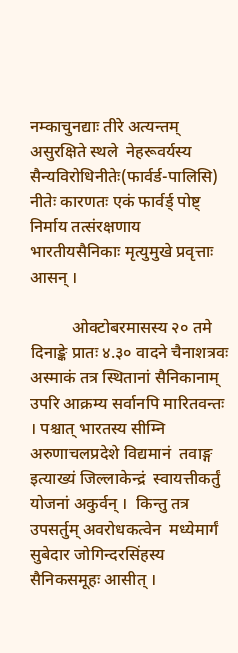नम्काचुनद्याः तीरे अत्यन्तम् असुरक्षिते स्थले  नेहरूवर्यस्य सैन्यविरोधिनीतेः(फार्वर्ड-पालिसि) नीतेः कारणतः एकं फार्वर्ड् पोष्ट् निर्माय तत्संरक्षणाय भारतीयसैनिकाः मृत्युमुखे प्रवृत्ताः आसन् ।

          ओक्टोबरमासस्य २० तमे दिनाङ्के प्रातः ४.३० वादने चैनाशत्रवः अस्माकं तत्र स्थितानां सैनिकानाम् उपरि आक्रम्य सर्वानपि मारितवन्तः । पश्चात् भारतस्य सीम्नि  अरुणाचलप्रदेशे विद्यमानं  तवाङ्ग इत्याख्यं जिल्लाकेन्द्रं  स्वायत्तीकर्तुं योजनां अकुर्वन् ।  किन्तु तत्र उपसर्तुम् अवरोधकत्वेन  मध्येमार्गं  सुबेदार जोगिन्दरसिंहस्य सैनिकसमूहः आसीत् ।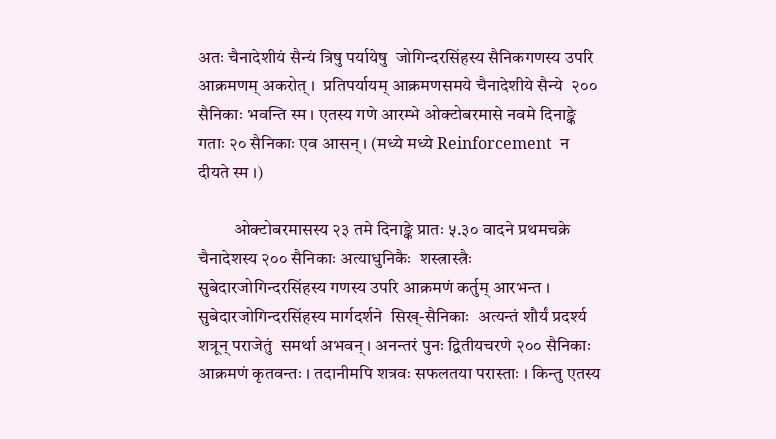अतः चैनादेशीयं सैन्यं त्रिषु पर्यायेषु  जोगिन्दरसिंहस्य सैनिकगणस्य उपरि आक्रमणम् अकरोत् ।  प्रतिपर्यायम् आक्रमणसमये चैनादेशीये सैन्ये  २०० सैनिकाः भवन्ति स्म । एतस्य गणे आरम्भे ओक्टोबरमासे नवमे दिनाङ्के  गताः २० सैनिकाः एव आसन् । (मध्ये मध्ये Reinforcement  न दीयते स्म ।)

          ओक्टोबरमासस्य २३ तमे दिनाङ्के प्रातः ५.३० वादने प्रथमचक्रे चैनादेशस्य २०० सैनिकाः अत्याधुनिकैः  शस्त्रास्त्रैः सुबेदारजोगिन्दरसिंहस्य गणस्य उपरि आक्रमणं कर्तुम् आरभन्त । सुबेदारजोगिन्दरसिंहस्य मार्गदर्शने  सिख्-सैनिकाः  अत्यन्तं शौर्यं प्रदर्श्य  शत्रून् पराजेतुं  समर्था अभवन् । अनन्तरं पुनः द्वितीयचरणे २०० सैनिकाः आक्रमणं कृतवन्तः । तदानीमपि शत्रवः सफलतया परास्ताः । किन्तु एतस्य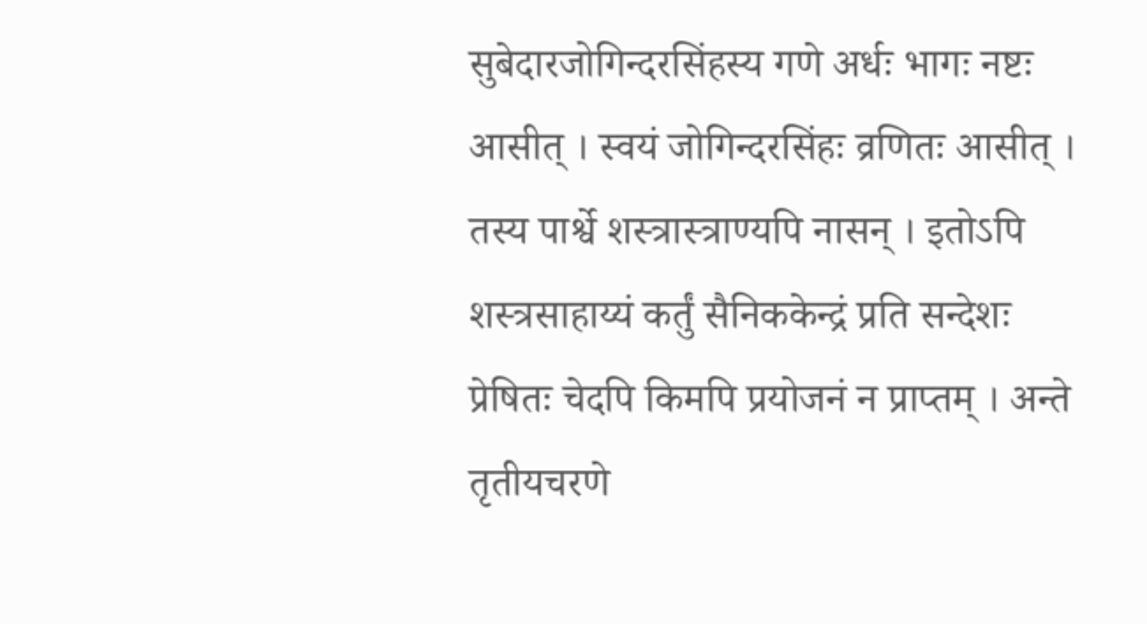सुबेदारजोगिन्दरसिंहस्य गणे अर्धः भागः नष्टः आसीत् । स्वयं जोगिन्दरसिंहः व्रणितः आसीत् । तस्य पार्श्वे शस्त्रास्त्राण्यपि नासन् । इतोऽपि शस्त्रसाहाय्यं कर्तुं सैनिककेन्द्रं प्रति सन्देशः प्रेषितः चेदपि किमपि प्रयोजनं न प्राप्तम् । अन्ते तृतीयचरणे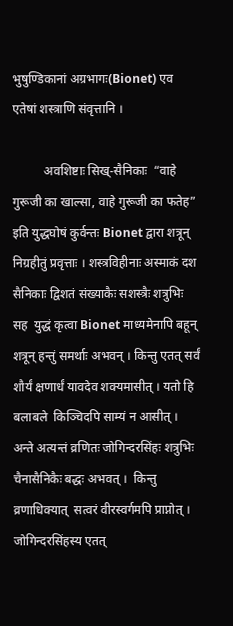भुषुण्डिकानां अग्रभागः(Bionet) एव एतेषां शस्त्राणि संवृत्तानि ।

          अवशिष्टाः सिख्-सैनिकाः  “वाहे गुरूजी का खाल्सा, वाहे गुरूजी का फतेह” इति युद्धघोषं कुर्वन्तः Bionet द्वारा शत्रून् निग्रहीतुं प्रवृत्ताः । शस्त्रविहीनाः अस्माकं दश सैनिकाः द्विशतं संख्याकैः सशस्त्रैः शत्रुभिः सह  युद्धं कृत्वा Bionet माध्यमेनापि बहून् शत्रून् हन्तुं समर्थाः अभवन् । किन्तु एतत् सर्वं शौर्यं क्षणार्धं यावदेव शक्यमासीत् । यतो हि बलाबले  किञ्चिदपि साम्यं न आसीत् ।  अन्ते अत्यन्तं व्रणितः जोगिन्दरसिंहः शत्रुभिः चैनासैनिकैः बद्धः अभवत् ।  किन्तु व्रणाधिक्यात्  सत्वरं वीरस्वर्गमपि प्राप्नोत् ।  जोगिन्दरसिंहस्य एतत्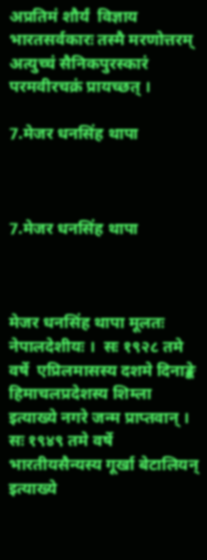अप्रतिमं शौर्यं  विज्ञाय भारतसर्वकारः तस्मै मरणोत्तरम् अत्युच्चं सैनिकपुरस्कारं परमवीरचक्रं प्रायच्छत् ।

7.मेजर धनसिंह थापा



7.मेजर धनसिंह थापा



मेजर धनसिंह थापा मूलतः नेपालदेशीयः ।  सः १९२८ तमे वर्षे  एप्रिलमासस्य दशमे दिनाङ्के  हिमाचलप्रदेशस्य शिम्ला इत्याख्ये नगरे जन्म प्राप्तवान् । सः १९४९ तमे वर्षे  भारतीयसैन्यस्य गूर्खा बेटालियन् इत्याख्ये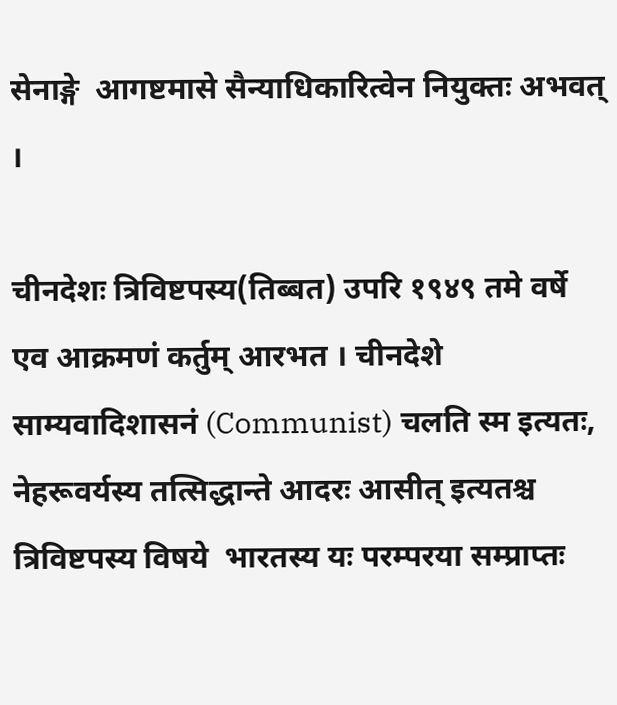सेनाङ्गे  आगष्टमासे सैन्याधिकारित्वेन नियुक्तः अभवत् ।

चीनदेशः त्रिविष्टपस्य(तिब्बत) उपरि १९४९ तमे वर्षे  एव आक्रमणं कर्तुम् आरभत । चीनदेशे साम्यवादिशासनं (Communist) चलति स्म इत्यतः, नेहरूवर्यस्य तत्सिद्धान्ते आदरः आसीत् इत्यतश्च  त्रिविष्टपस्य विषये  भारतस्य यः परम्परया सम्प्राप्तः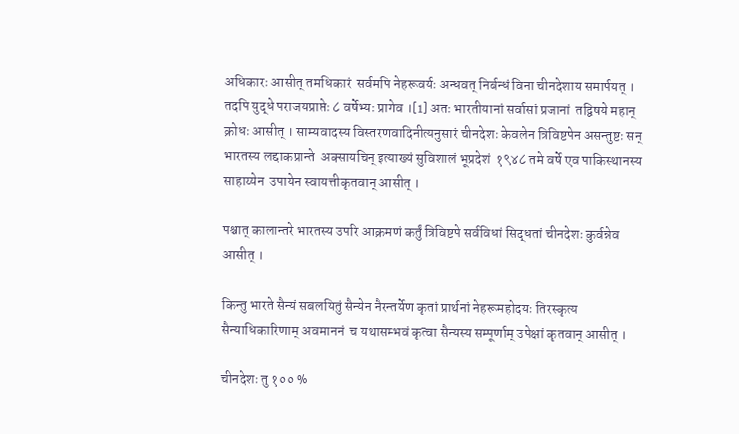अधिकारः आसीत् तमधिकारं  सर्वमपि नेहरूवर्यः अन्धवत् निर्बन्धं विना चीनदेशाय समार्पयत् । तदपि युद्धे पराजयप्राप्तेः ८ वर्षेभ्यः प्रागेव ।[1] अतः भारतीयानां सर्वासां प्रजानां  तद्विषये महान् क्रोधः आसीत् । साम्यवादस्य विस्तरणवादिनीत्यनुसारं चीनदेशः केवलेन त्रिविष्टपेन असन्तुष्टः सन् भारतस्य लद्दाकप्रान्ते  अक्सायचिन् इत्याख्यं सुविशालं भूप्रदेशं  १९४८ तमे वर्षे एव पाकिस्थानस्य साहाय्येन  उपायेन स्वायत्तीकृतवान् आसीत् ।

पश्चात् कालान्तरे भारतस्य उपरि आक्रमणं कर्तुं त्रिविष्टपे सर्वविधां सिद्धतां चीनदेशः कुर्वन्नेव आसीत् ।

किन्तु भारते सैन्यं सबलयितुं सैन्येन नैरन्तर्येण कृतां प्रार्थनां नेहरूमहोदयः तिरस्कृत्य सैन्याधिकारिणाम् अवमाननं  च यथासम्भवं कृत्वा सैन्यस्य सम्पूर्णाम् उपेक्षां कृतवान् आसीत् ।

चीनदेशः तु १०० %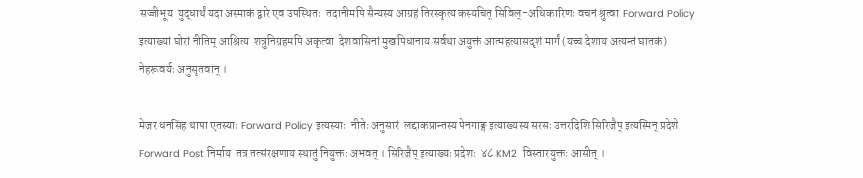सज्जीभूय  युद्धार्थं यदा अस्माकं द्वारे एव उपस्थितः  तदानीमपि सैन्यस्य आग्रहं तिरस्कृत्य कस्यचित् सिविल्-अधिकारिणः वचनं श्रुत्वा  Forward Policy इत्याख्यां घोरां नीतिम् आश्रित्य  शत्रुनिग्रहमपि अकृत्वा  देशवासिनां मुखपिधानाय सर्वथा अयुक्तं आत्महत्यासदृशं मार्गं (यच्च देशाय अत्यन्तं घातकं) नेहरूवर्यः अनुसृतवान् ।

मेजर धनसिंह थापा एतस्याः Forward Policy इत्यस्याः  नीतेः अनुसारं  लद्दाकप्रान्तस्य पेनगाङ्ग इत्याख्यस्य सरसः उत्तरदिशि सिरिजैप् इत्यस्मिन् प्रदेशे Forward Post निर्माय  तत्र तत्संरक्षणाय स्थातुं नियुक्तः अभवत् । सिरिजैप् इत्याख्यः प्रदेशः  ४८ KM2  विस्तारयुक्तः आसीत् ।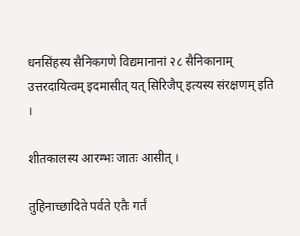धनसिंहस्य सैनिकगणे विद्यमानानां २८ सैनिकानाम् उत्तरदायित्वम् इदमासीत् यत् सिरिजैप् इत्यस्य संरक्षणम् इति ।

शीतकालस्य आरम्भः जातः आसीत् ।

तुहिनाच्छादिते पर्वते एतैः गर्तं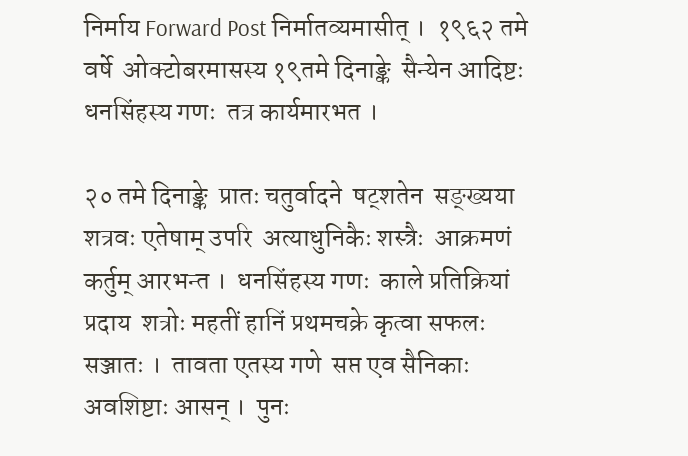निर्माय Forward Post निर्मातव्यमासीत् ।  १९६२ तमे वर्षे  ओक्टोबरमासस्य १९तमे दिनाङ्के  सैन्येन आदिष्टः धनसिंहस्य गणः  तत्र कार्यमारभत ।

२० तमे दिनाङ्के  प्रातः चतुर्वादने  षट्शतेन  सङ्ख्यया  शत्रवः एतेषाम् उपरि  अत्याधुनिकैः शस्त्रैः  आक्रमणं कर्तुम् आरभन्त ।  धनसिंहस्य गणः  काले प्रतिक्रियां प्रदाय  शत्रोः महतीं हानिं प्रथमचक्रे कृत्वा सफलः  सञ्जातः ।  तावता एतस्य गणे  सप्त एव सैनिकाः अवशिष्टाः आसन् ।  पुनः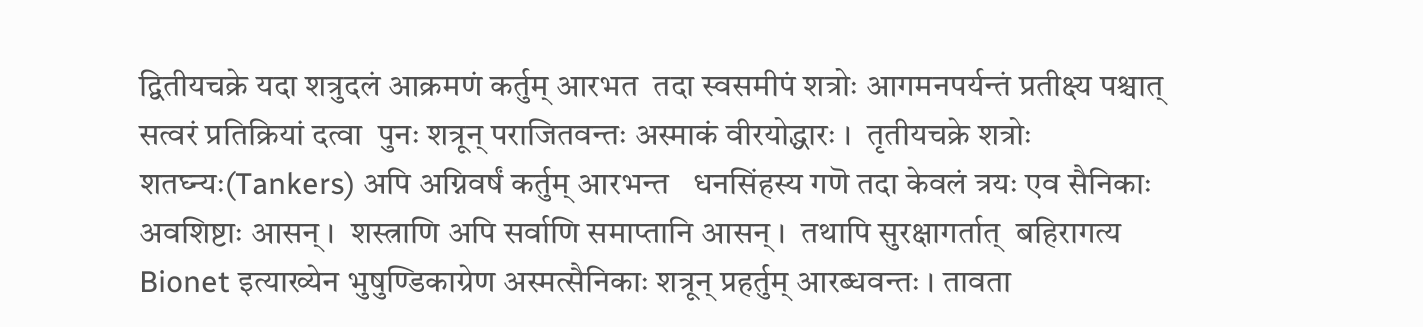द्वितीयचक्रे यदा शत्रुदलं आक्रमणं कर्तुम् आरभत  तदा स्वसमीपं शत्रोः आगमनपर्यन्तं प्रतीक्ष्य पश्चात् सत्वरं प्रतिक्रियां दत्वा  पुनः शत्रून् पराजितवन्तः अस्माकं वीरयोद्धारः ।  तृतीयचक्रे शत्रोः शतघ्न्यः(Tankers) अपि अग्निवर्षं कर्तुम् आरभन्त   धनसिंहस्य गणॆ तदा केवलं त्रयः एव सैनिकाः अवशिष्टाः आसन् ।  शस्त्राणि अपि सर्वाणि समाप्तानि आसन् ।  तथापि सुरक्षागर्तात्  बहिरागत्य  Bionet इत्याख्येन भुषुण्डिकाग्रेण अस्मत्सैनिकाः शत्रून् प्रहर्तुम् आरब्धवन्तः । तावता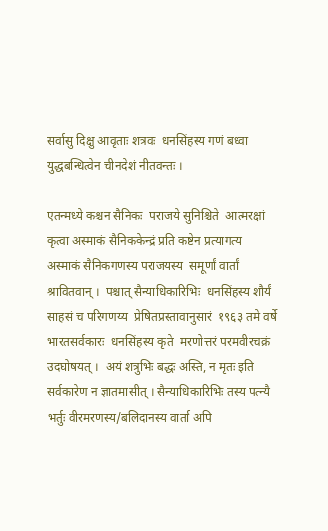सर्वासु दिक्षु आवृताः शत्रवः  धनसिंहस्य गणं बध्वा  युद्धबन्धित्वेन चीनदेशं नीतवन्तः ।

एतन्मध्ये कश्चन सैनिकः  पराजये सुनिश्चिते  आत्मरक्षां कृत्वा अस्माकं सैनिककेन्द्रं प्रति कष्टेन प्रत्यागत्य अस्माकं सैनिकगणस्य पराजयस्य  समूर्णां वार्तां श्रावितवान् ।  पश्चात् सैन्याधिकारिभिः  धनसिंहस्य शौर्यं साहसं च परिगणय्य  प्रेषितप्रस्तावानुसारं  १९६३ तमे वर्षे  भारतसर्वकारः  धनसिंहस्य कृते  मरणोत्तरं परमवीरचक्रं  उदघोषयत् ।  अयं शत्रुभिः बद्धः अस्ति, न मृतः इति  सर्वकारेण न ज्ञातमासीत् । सैन्याधिकारिभिः तस्य पत्न्यै  भर्तुः वीरमरणस्य/बलिदानस्य वार्ता अपि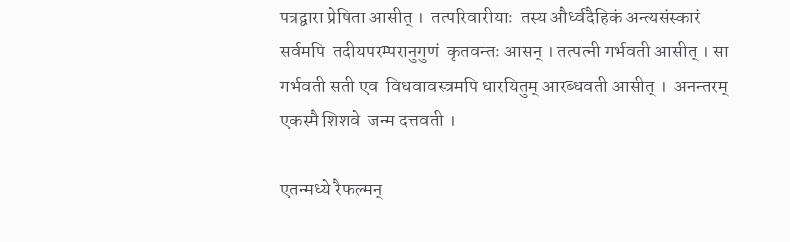पत्रद्वारा प्रेषिता आसीत् ।  तत्परिवारीयाः  तस्य और्ध्वदैहिकं अन्त्यसंस्कारं सर्वमपि  तदीयपरम्परानुगुणं  कृतवन्तः आसन् । तत्पत्नी गर्भवती आसीत् । सा गर्भवती सती एव  विधवावस्त्रमपि धारयितुम् आरब्धवती आसीत् ।  अनन्तरम् एकस्मै शिशवे  जन्म दत्तवती ।

एतन्मध्ये रैफल्मन्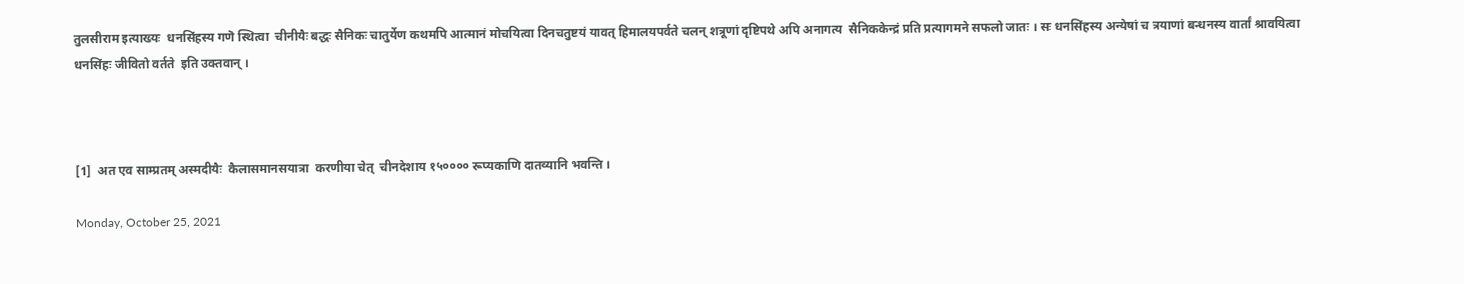तुलसीराम इत्याख्यः  धनसिंहस्य गणॆ स्थित्वा  चीनीयैः बद्धः सैनिकः चातुर्येण कथमपि आत्मानं मोचयित्वा दिनचतुष्टयं यावत् हिमालयपर्वते चलन् शत्रूणां दृष्टिपथे अपि अनागत्य  सैनिककेन्द्रं प्रति प्रत्यागमने सफलो जातः । सः धनसिंहस्य अन्येषां च त्रयाणां बन्धनस्य वार्तां श्रावयित्वा धनसिंहः जीवितो वर्तते  इति उक्तवान् ।



[1]  अत एव साम्प्रतम् अस्मदीयैः  कैलासमानसयात्रा  करणीया चेत्  चीनदेशाय १५०००० रूप्यकाणि दातव्यानि भवन्ति ।

Monday, October 25, 2021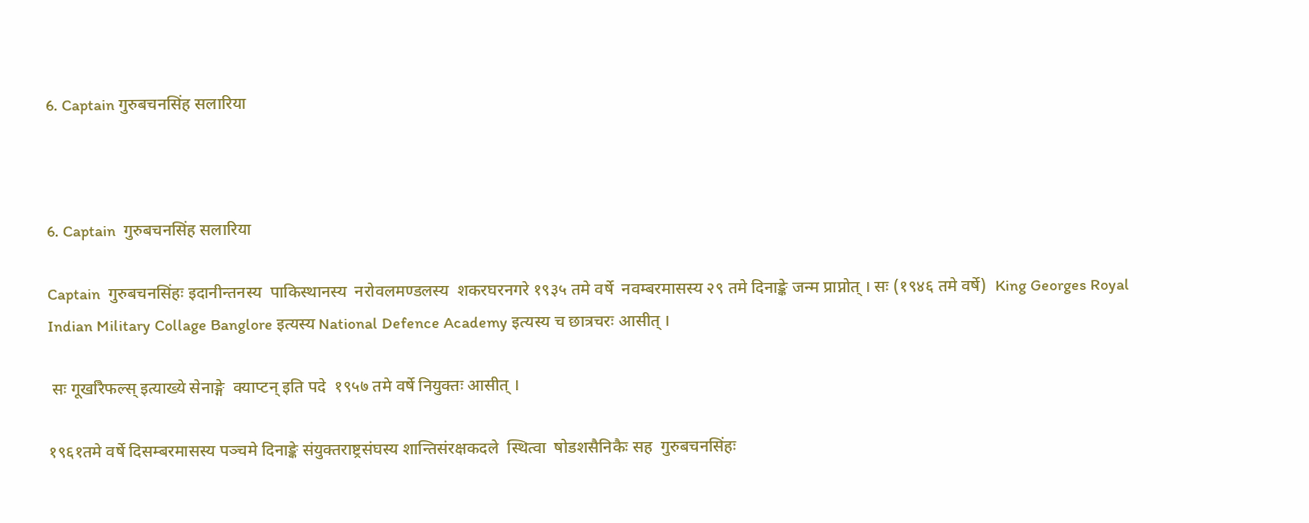6. Captain गुरुबचनसिंह सलारिया



6. Captain  गुरुबचनसिंह सलारिया

Captain  गुरुबचनसिंहः इदानीन्तनस्य  पाकिस्थानस्य  नरोवलमण्डलस्य  शकरघरनगरे १९३५ तमे वर्षे  नवम्बरमासस्य २९ तमे दिनाङ्के जन्म प्राप्नोत् । सः (१९४६ तमे वर्षे)  King Georges Royal Indian Military Collage Banglore इत्यस्य National Defence Academy इत्यस्य च छात्रचरः आसीत् ।

 सः गूर्खारैफल्स् इत्याख्ये सेनाङ्गे  क्याप्टन् इति पदे  १९५७ तमे वर्षे नियुक्तः आसीत् ।

१९६१तमे वर्षे दिसम्बरमासस्य पञ्चमे दिनाङ्के संयुक्तराष्ट्रसंघस्य शान्तिसंरक्षकदले  स्थित्वा  षोडशसैनिकैः सह  गुरुबचनसिंहः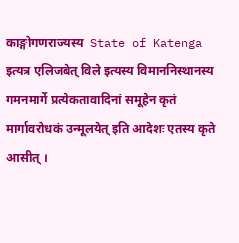काङ्गोगणराज्यस्य  State of Katenga  इत्यत्र एलिजबेत् विले इत्यस्य विमाननिस्थानस्य गमनमार्गे प्रत्येकतावादिनां समूहेन कृतं मार्गावरोधकं उन्मूलयेत् इति आदेशः एतस्य कृते आसीत् ।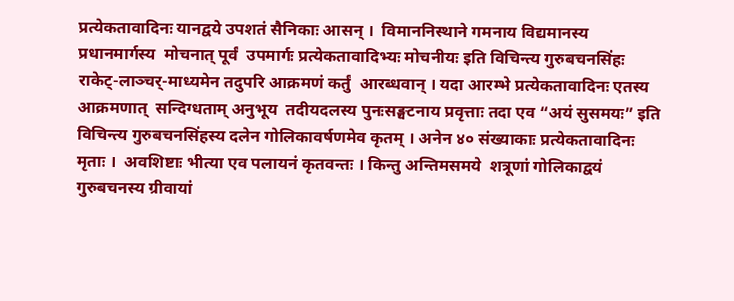प्रत्येकतावादिनः यानद्वये उपशतं सैनिकाः आसन् ।  विमाननिस्थाने गमनाय विद्यमानस्य प्रधानमार्गस्य  मोचनात् पूर्वं  उपमार्गः प्रत्येकतावादिभ्यः मोचनीयः इति विचिन्त्य गुरुबचनसिंहः राकेट्-लाञ्चर्-माध्यमेन तदुपरि आक्रमणं कर्तुं  आरब्धवान् । यदा आरम्भे प्रत्येकतावादिनः एतस्य आक्रमणात्  सन्दिग्धताम् अनुभूय  तदीयदलस्य पुनःसङ्घटनाय प्रवृत्ताः तदा एव “अयं सुसमयः” इति विचिन्त्य गुरुबचनसिंहस्य दलेन गोलिकावर्षणमेव कृतम् । अनेन ४० संख्याकाः प्रत्येकतावादिनः मृताः ।  अवशिष्टाः भीत्या एव पलायनं कृतवन्तः । किन्तु अन्तिमसमये  शत्रूणां गोलिकाद्वयं गुरुबचनस्य ग्रीवायां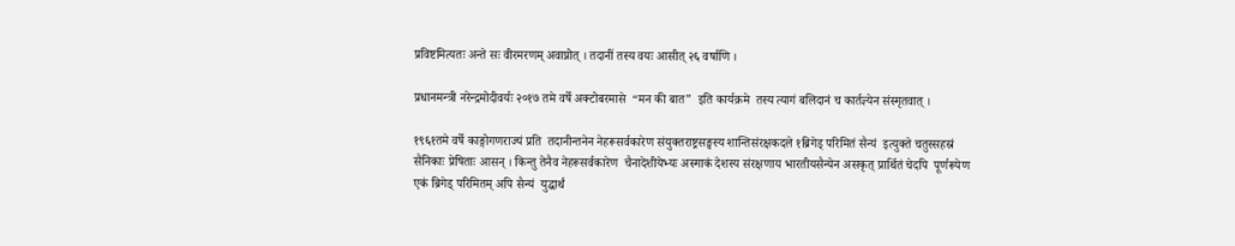प्रविष्टमित्यतः अन्ते सः वीरमरणम् अवाप्नोत् । तदानीं तस्य वयः आसीत् २६ वर्षाणि ।

प्रधानमन्त्री नरेन्द्रमोदीवर्यः २०१७ तमे वर्षे अक्टोबरमासे  “मन की बात”  इति कार्यक्रमे  तस्य त्यागं बलिदानं च कार्तज्ञ्येन संस्मृतवात् ।

१९६१तमे वर्षे काङ्गोगणराज्यं प्रति  तदानीन्तनेन नेहरूसर्वकारेण संयुक्तराष्ट्रसङ्घस्य शान्तिसंरक्षकदले १ब्रिगेड् परिमितं सैन्यं  इत्युक्ते चतुस्सहस्रं सैनिकाः प्रेषिताः आसन् । किन्तु तेनैव नेहरूसर्वकारेण  चैनादेशीयेभ्यः अस्माकं देशस्य संरक्षणाय भारतीयसैन्येन असकृत् प्रार्थितं चेदपि  पूर्णरूपेण एकं ब्रिगेड् परिमितम् अपि सैन्यं  युद्धार्थं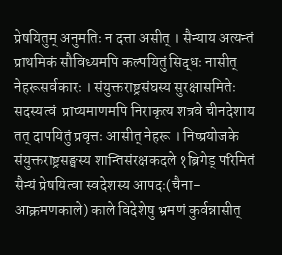प्रेषयितुम् अनुमतिः न दत्ता असीत् । सैन्याय अत्यन्तं प्राथमिकं सौविध्यमपि कल्पयितुं सिद्धः नासीत् नेहरूसर्वकारः । संयुक्तराष्ट्रसंघस्य सुरक्षासमितेः सदस्यत्वं  प्राप्यमाणमपि निराकृत्य शत्रवे चीनदेशाय तत् दापयितुं प्रवृत्तः आसीत् नेहरू । निष्प्रयोजके संयुक्तराष्ट्रसङ्घस्य शान्तिसंरक्षकदले १ब्रिगेड् परिमितं सैन्यं प्रेषयित्वा स्वदेशस्य आपदः(चैना-आक्रमणकाले) काले विदेशेषु भ्रमणं कुर्वन्नासीत्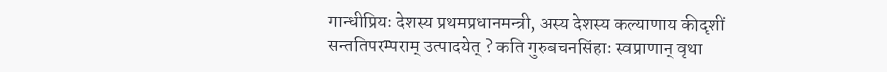गान्धीप्रियः देशस्य प्रथमप्रधानमन्त्री, अस्य देशस्य कल्याणाय कीदृशीं सन्ततिपरम्पराम् उत्पादयेत् ? कति गुरुबचनसिंहाः स्वप्राणान् वृथा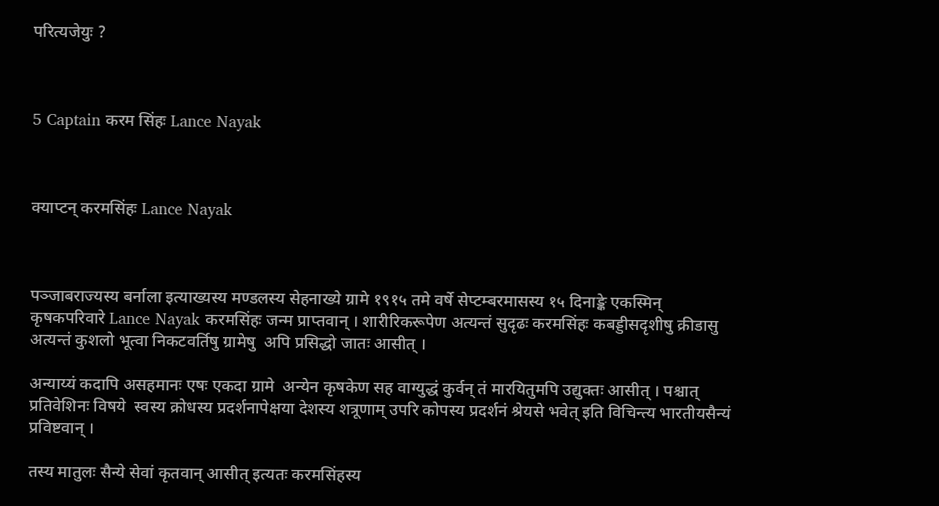परित्यजेयुः ?



5 Captain करम सिंहः Lance Nayak



क्याप्टन् करमसिंहः Lance Nayak



पञ्जाबराज्यस्य बर्नाला इत्याख्यस्य मण्डलस्य सेहनाख्ये ग्रामे १९१५ तमे वर्षे सेप्टम्बरमासस्य १५ दिनाङ्के एकस्मिन् कृषकपरिवारे Lance Nayak करमसिंहः जन्म प्राप्तवान् । शारीरिकरूपेण अत्यन्तं सुदृढः करमसिंहः कबड्डीसदृशीषु क्रीडासु अत्यन्तं कुशलो भूत्वा निकटवर्तिषु ग्रामेषु  अपि प्रसिद्धो जातः आसीत् ।

अन्याय्यं कदापि असहमानः एषः एकदा ग्रामे  अन्येन कृषकेण सह वाग्युद्धं कुर्वन् तं मारयितुमपि उद्युक्तः आसीत् । पश्चात् प्रतिवेशिनः विषये  स्वस्य क्रोधस्य प्रदर्शनापेक्षया देशस्य शत्रूणाम् उपरि कोपस्य प्रदर्शनं श्रेयसे भवेत् इति विचिन्त्य भारतीयसैन्यं प्रविष्टवान् ।

तस्य मातुलः सैन्ये सेवां कृतवान् आसीत् इत्यतः करमसिंहस्य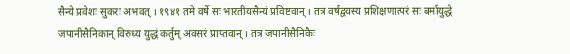सैन्ये प्रवेशः सुकरः अभवत् । १९४१ तमे वर्षे सः भारतीयसैन्यं प्रविष्टवान् । तत्र वर्षद्वयस्य प्रशिक्षणात्परं सः बर्मायुद्धे जपानीसैनिकान् विरुध्य युद्धं कर्तुम् अवसरं प्राप्तवान् । तत्र जपानीसैनिकैः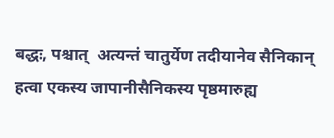बद्धः, पश्चात्  अत्यन्तं चातुर्येण तदीयानेव सैनिकान् हत्वा एकस्य जापानीसैनिकस्य पृष्ठमारुह्य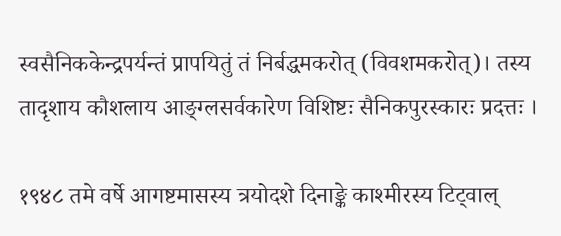स्वसैनिककेन्द्रपर्यन्तं प्रापयितुं तं निर्बद्धमकरोत् (विवशमकरोत्)। तस्य तादृशाय कौशलाय आङ्ग्लसर्वकारेण विशिष्टः सैनिकपुरस्कारः प्रदत्तः ।

१९४८ तमे वर्षे आगष्टमासस्य त्रयोदशे दिनाङ्के काश्मीरस्य टिट्वाल्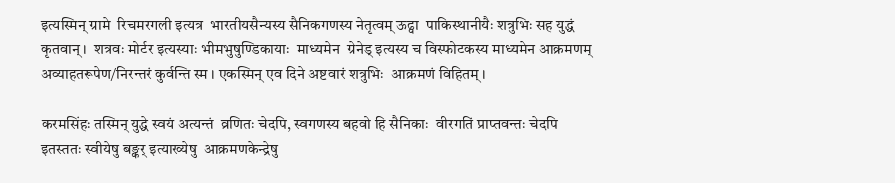इत्यस्मिन् ग्रामे  रिचमरगली इत्यत्र  भारतीयसैन्यस्य सैनिकगणस्य नेतृत्वम् ऊढ्वा  पाकिस्थानीयैः शत्रुभिः सह युद्धं कृतवान् ।  शत्रवः मोर्टर इत्यस्याः भीमभुषुण्डिकायाः  माध्यमेन  ग्रेनेड् इत्यस्य च विस्फोटकस्य माध्यमेन आक्रमणम् अव्याहतरूपेण/निरन्तरं कुर्वन्ति स्म । एकस्मिन् एव दिने अष्टवारं शत्रुभिः  आक्रमणं विहितम् ।

करमसिंहः तस्मिन् युद्धे स्वयं अत्यन्तं  व्रणितः चेदपि, स्वगणस्य बहवो हि सैनिकाः  वीरगतिं प्राप्तवन्तः चेदपि  इतस्ततः स्वीयेषु बङ्कर् इत्याख्येषु  आक्रमणकेन्द्रेषु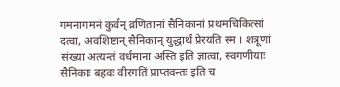गमनागमनं कुर्वन् व्रणितानां सैनिकानां प्रथमचिकित्सां दत्वा, अवशिष्टान् सैनिकान् युद्धार्थं प्रेरयति स्म । शत्रूणां संख्या अत्यन्तं वर्धमाना अस्ति इति ज्ञात्वा, स्वगणीयाः सैनिकाः बहवः वीरगतिं प्राप्तवन्तः इति च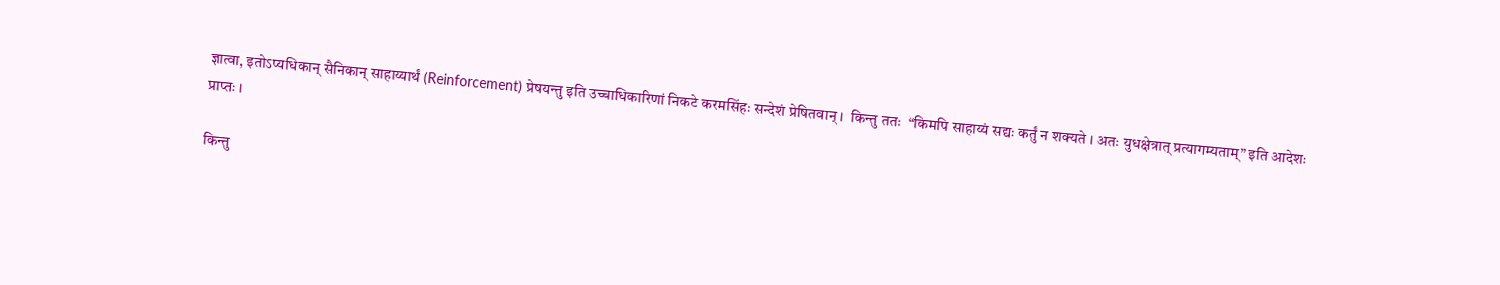ज्ञात्वा, इतोऽप्यधिकान् सैनिकान् साहाय्यार्थं (Reinforcement) प्रेषयन्तु इति उच्चाधिकारिणां निकटे करमसिंहः सन्देशं प्रेषितवान् ।  किन्तु ततः  “किमपि साहाय्यं सद्यः कर्तुं न शक्यते । अतः युधक्षेत्रात् प्रत्यागम्यताम्” इति आदेशः प्राप्तः ।

किन्तु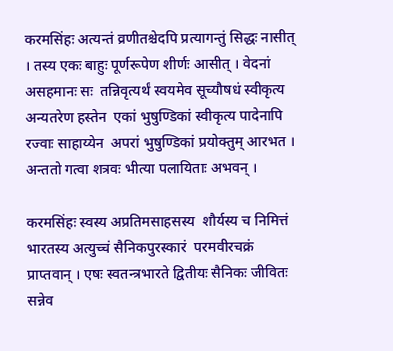करमसिंहः अत्यन्तं व्रणीतश्चेदपि प्रत्यागन्तुं सिद्धः नासीत् । तस्य एकः बाहुः पूर्णरूपेण शीर्णः आसीत् । वेदनां असहमानः सः  तन्निवृत्यर्थं स्वयमेव सूच्यौषधं स्वीकृत्य अन्यतरेण हस्तेन  एकां भुषुण्डिकां स्वीकृत्य पादेनापि रज्वाः साहाय्येन  अपरां भुषुण्डिकां प्रयोक्तुम् आरभत । अन्ततो गत्वा शत्रवः भीत्या पलायिताः अभवन् ।

करमसिंहः स्वस्य अप्रतिमसाहसस्य  शौर्यस्य च निमित्तं  भारतस्य अत्युच्चं सैनिकपुरस्कारं  परमवीरचक्रं प्राप्तवान् । एषः स्वतन्त्रभारते द्वितीयः सैनिकः जीवितः सन्नेव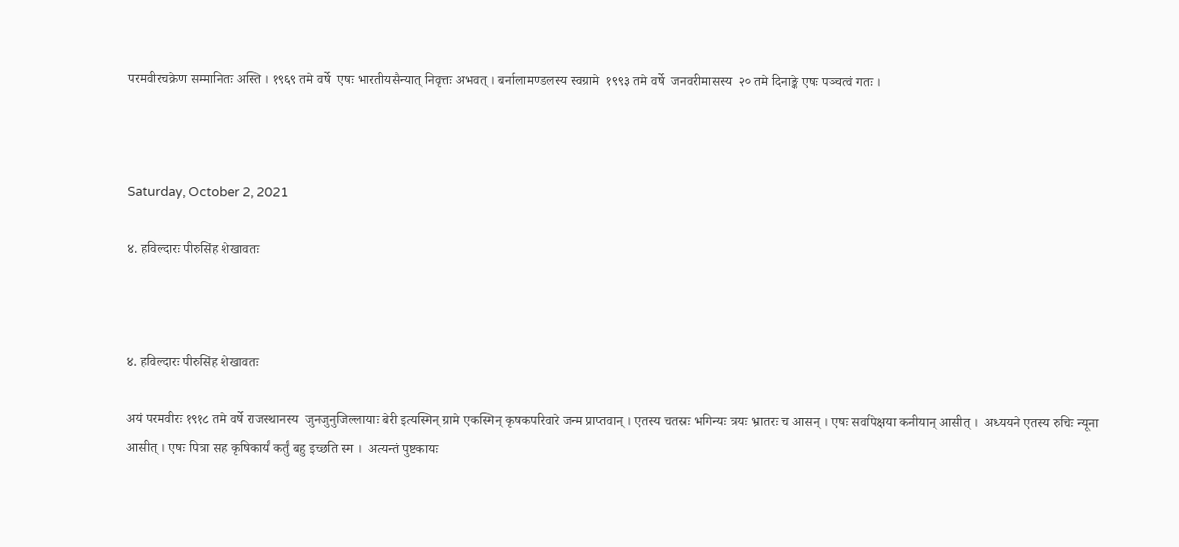परमवीरचक्रेण सम्मानितः अस्ति । १९६९ तमे वर्षे  एषः भारतीयसैन्यात् निवृत्तः अभवत् । बर्नालामण्डलस्य स्वग्रामे  १९९३ तमे वर्षे  जनवरीमासस्य  २० तमे दिनाङ्के एषः पञ्चत्वं गतः ।



Saturday, October 2, 2021

४. हविल्दारः पीरुसिंह शेखावतः



४. हविल्दारः पीरुसिंह शेखावतः

अयं परमवीरः १९१८ तमे वर्षे राजस्थानस्य  जुनजुनुजिल्लायाः बेरी इत्यस्मिन् ग्रामे एकस्मिन् कृषकपरिवारे जन्म प्राप्तवान् । एतस्य चतस्रः भगिन्यः त्रयः भ्रातरः च आसन् । एषः सर्वापेक्षया कनीयान् आसीत् ।  अध्ययने एतस्य रुचिः न्यूना आसीत् । एषः पित्रा सह कृषिकार्यं कर्तुं बहु इच्छति स्म ।  अत्यन्तं पुष्टकायः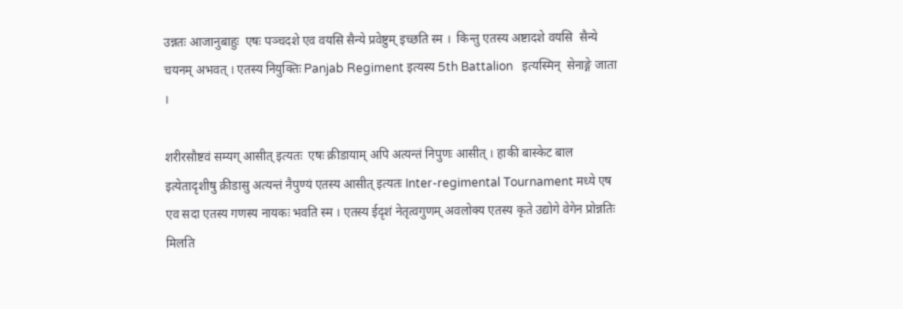उन्नतः आजानुबाहुः  एषः पञ्चदशे एव वयसि सैन्ये प्रवेष्टुम् इच्छति स्म ।  किन्तु एतस्य अष्टादशे वयसि  सैन्ये चयनम् अभवत् । एतस्य नियुक्तिः Panjab Regiment इत्यस्य 5th Battalion   इत्यस्मिन्  सेनाङ्गे जाता ।

शरीरसौष्टवं सम्यग् आसीत् इत्यतः  एषः क्रीडायाम् अपि अत्यन्तं निपुणः आसीत् । हाकी बास्केट बाल इत्येतादृशीषु क्रीडासु अत्यन्तं नैपुण्यं एतस्य आसीत् इत्यतः Inter-regimental Tournament मध्ये एष एव सदा एतस्य गणस्य नायकः भवति स्म । एतस्य ईदृशं नेतृत्वगुणम् अवलोक्य एतस्य कृते उद्योगे वेगेन प्रोन्नतिः मिलति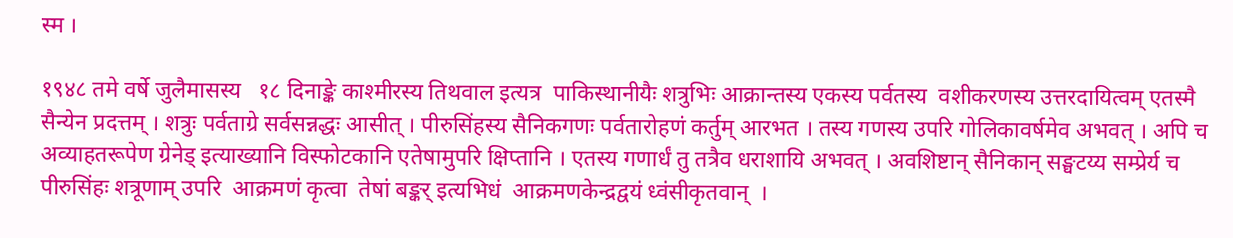स्म ।

१९४८ तमे वर्षे जुलैमासस्य   १८ दिनाङ्के काश्मीरस्य तिथवाल इत्यत्र  पाकिस्थानीयैः शत्रुभिः आक्रान्तस्य एकस्य पर्वतस्य  वशीकरणस्य उत्तरदायित्वम् एतस्मै सैन्येन प्रदत्तम् । शत्रुः पर्वताग्रे सर्वसन्नद्धः आसीत् । पीरुसिंहस्य सैनिकगणः पर्वतारोहणं कर्तुम् आरभत । तस्य गणस्य उपरि गोलिकावर्षमेव अभवत् । अपि च अव्याहतरूपेण ग्रेनेड् इत्याख्यानि विस्फोटकानि एतेषामुपरि क्षिप्तानि । एतस्य गणार्धं तु तत्रैव धराशायि अभवत् । अवशिष्टान् सैनिकान् सङ्घटय्य सम्प्रेर्य च पीरुसिंहः शत्रूणाम् उपरि  आक्रमणं कृत्वा  तेषां बङ्कर् इत्यभिधं  आक्रमणकेन्द्रद्वयं ध्वंसीकृतवान्  ।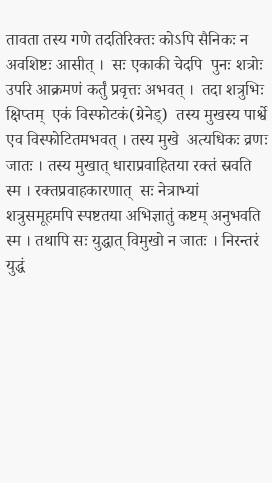तावता तस्य गणे तदतिरिक्तः कोऽपि सैनिकः न अवशिष्टः आसीत् ।  सः एकाकी चेदपि  पुनः शत्रोः उपरि आक्रमणं कर्तुं प्रवृत्तः अभवत् ।  तदा शत्रुभिः क्षिप्तम्  एकं विस्फोटकं(ग्रेनेड्)  तस्य मुखस्य पार्श्वे एव विस्फोटितमभवत् । तस्य मुखे  अत्यधिकः व्रणः जातः । तस्य मुखात् धाराप्रवाहितया रक्तं स्रवति स्म । रक्तप्रवाहकारणात्  सः नेत्राभ्यां शत्रुसमूहमपि स्पष्टतया अभिज्ञातुं कष्टम् अनुभवति स्म । तथापि सः युद्धात् विमुखो न जातः । निरन्तरं युद्धं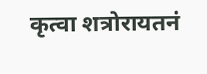कृत्वा शत्रोरायतनं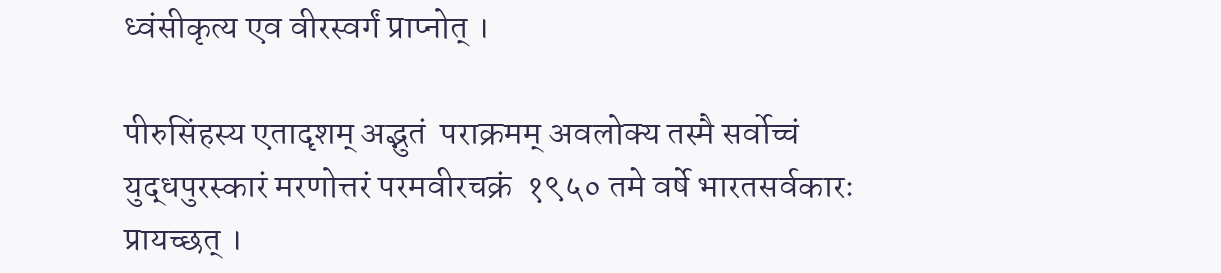ध्वंसीकृत्य एव वीरस्वर्गं प्राप्नोत् ।

पीरुसिंहस्य एतादृशम् अद्भुतं  पराक्रमम् अवलोक्य तस्मै सर्वोच्चं युद्धपुरस्कारं मरणोत्तरं परमवीरचक्रं  १९५० तमे वर्षे भारतसर्वकारः प्रायच्छत् ।